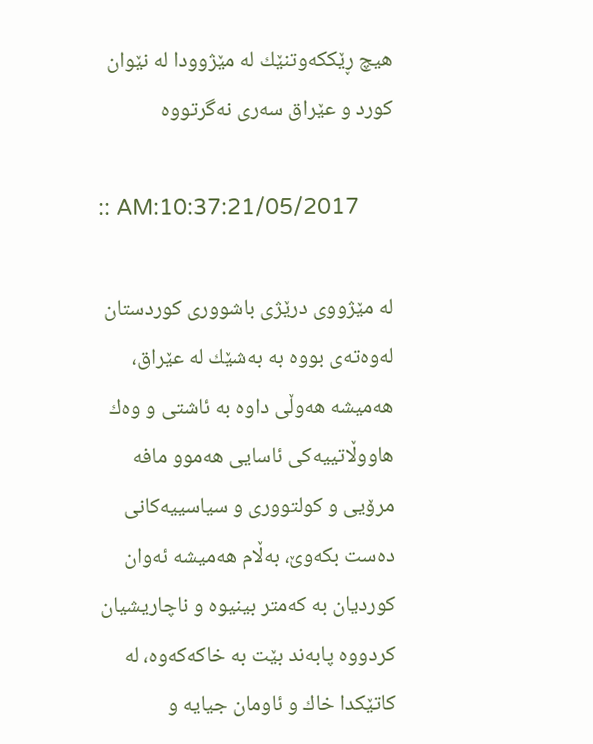هیچ ڕێككه‌وتنێك له‌ مێژوودا له‌ نێوان كورد و عێراق سه‌ری نه‌گرتووه‌

:: AM:10:37:21/05/2017

له‌ مێژووی درێژی باشووری كوردستان له‌وه‌ته‌ی بووه‌ به‌ به‌شێك له‌ عێراق، هه‌میشه‌ هه‌وڵی داوه‌ به‌ ئاشتی و وه‌ك هاووڵاتییه‌كی ئاسایی هه‌موو مافه‌ مرۆیی و كولتووری و سیاسییه‌كانی ده‌ست بكه‌وێ، به‌ڵام هه‌میشه‌ ئه‌وان كوردیان به‌ كه‌متر بینیوه‌ و ناچاریشیان كردووه‌ پابه‌ند بێت به‌ خاكه‌كه‌وه‌، له‌ كاتێكدا خاك و ئاومان جیایه‌ و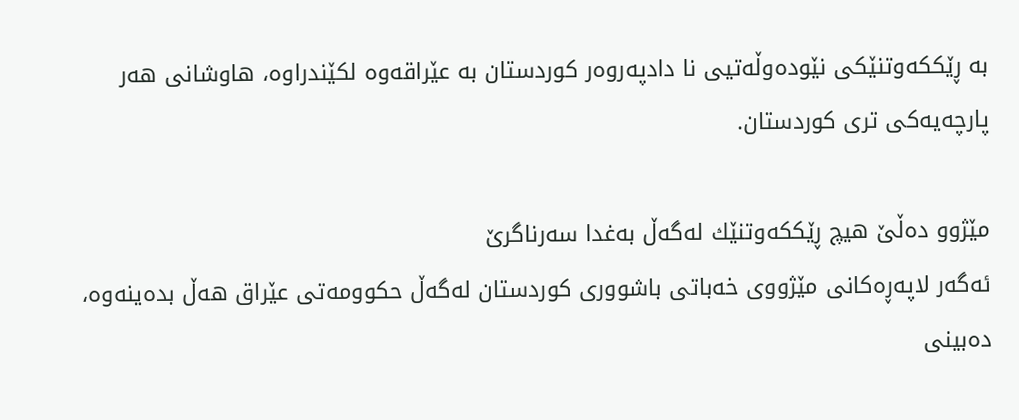به‌ ڕێككه‌وتنێكی نێوده‌وڵه‌تیی نا دادپه‌روه‌ر كوردستان به‌ عێراقه‌وه‌ لكێندراوه‌، هاوشانی هه‌ر پارچه‌یه‌كی تری كوردستان.

مێژوو ده‌ڵێ هیچ ڕێككه‌وتنێك له‌گه‌ڵ به‌غدا سه‌رناگرێ
ئه‌گه‌ر لاپه‌ڕه‌كانی مێژووی خه‌باتی باشووری كوردستان له‌گه‌ڵ حكوومه‌تی عێراق هه‌ڵ بده‌ینه‌وه‌، ده‌بینی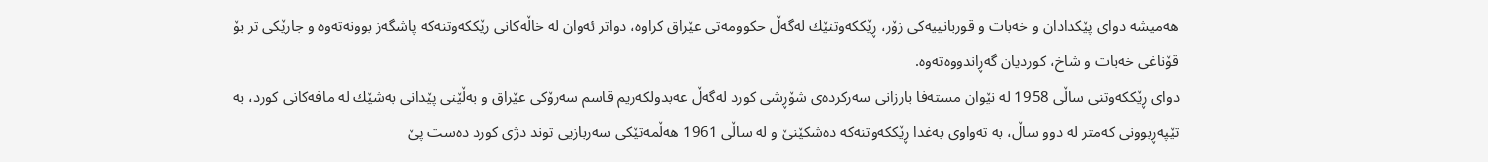هه‌میشه‌ دوای پێكدادان و خه‌بات و قوربانییه‌كی زۆر، ڕێككه‌وتنێك له‌گه‌ڵ حكوومه‌تی عێراق كراوه‌، دواتر ئه‌وان له‌ خاڵه‌كانی رێككه‌وتنه‌كه‌ پاشگه‌ز بوونه‌ته‌وه‌ و جارێكی تر بۆ قۆناغی خه‌بات و شاخ، كوردیان گه‌ڕاندووه‌ته‌وه‌.
دوای ڕێككه‌وتنی ساڵی 1958 له‌ نێوان مسته‌فا بارزانی سه‌ركرده‌ی شۆڕشی كورد له‌گه‌ڵ عه‌بدولكه‌ریم قاسم سه‌رۆكی عێراق و به‌ڵێنی پێدانی به‌شێك له‌ مافه‌كانی كورد، به‌ تێپه‌ڕبوونی كه‌متر له‌ دوو ساڵ، به‌ ته‌واوی به‌غدا ڕێككه‌وتنه‌كه‌ ده‌شكێنێ و له‌ ساڵی 1961 هه‌ڵمه‌تێكی سه‌ربازیی توند دژی كورد ده‌ست پێ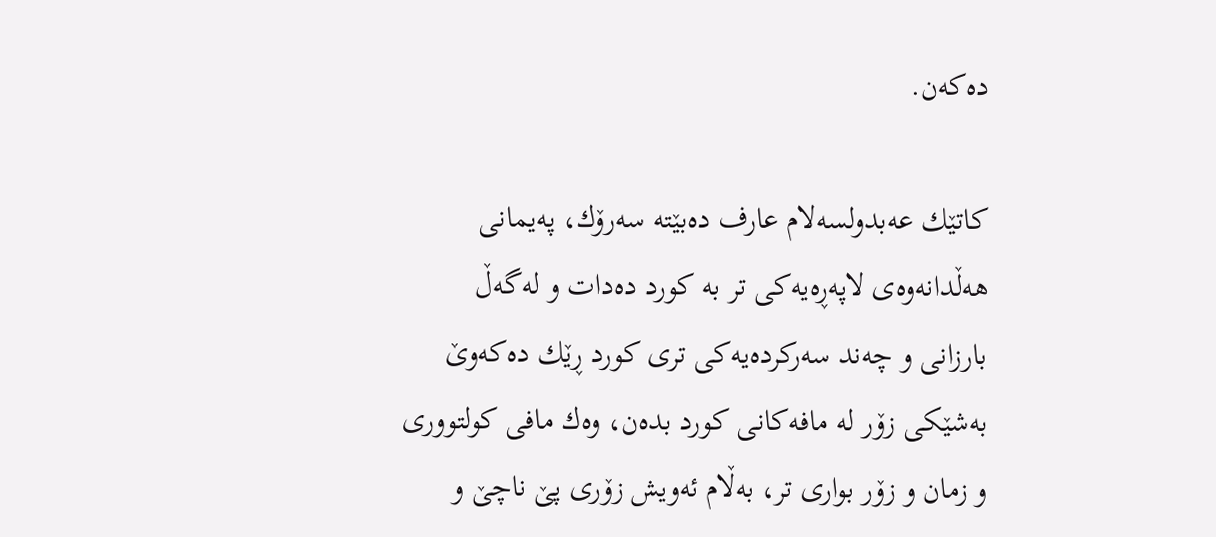ده‌كه‌ن.

كاتێك عه‌بدولسه‌لام عارف ده‌بێته‌ سه‌رۆك، په‌یمانی هه‌ڵدانه‌وه‌ی لاپه‌ڕه‌یه‌كی تر به‌ كورد ده‌دات و له‌گه‌ڵ بارزانی و چه‌ند سه‌ركرده‌یه‌كی تری كورد ڕێك ده‌كه‌وێ به‌شێكی زۆر له‌ مافه‌كانی كورد بده‌ن، وه‌ك مافی كولتووری و زمان و زۆر بواری تر، به‌ڵام ئه‌ویش زۆری پێ ناچێ و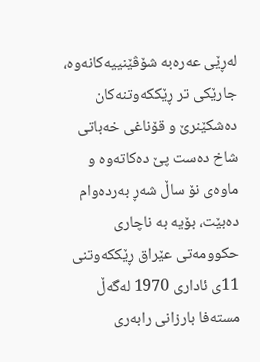له‌ڕێی عه‌ره‌به‌ شۆڤێنییه‌كانه‌وه‌، جارێكی تر ڕێككه‌وتنه‌كان ده‌شكێنرێ و قۆناغی خه‌باتی شاخ ده‌ست پێ ده‌كاته‌وه‌ و ماوه‌ی نۆ ساڵ شه‌ڕ به‌رده‌وام ده‌بێت، بۆیه‌ به‌ ناچاری حكوومه‌تی عێراق ڕێككه‌وتنی 11ی ئاداری 1970 له‌گه‌ڵ مسته‌فا بارزانی رابه‌ری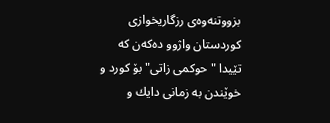بزووتنه‌وه‌ی رزگاریخوازی كوردستان واژوو ده‌كه‌ن كه‌ تێیدا "حوكمی زاتی" بۆ كورد و خوێندن به‌ زمانی دایك و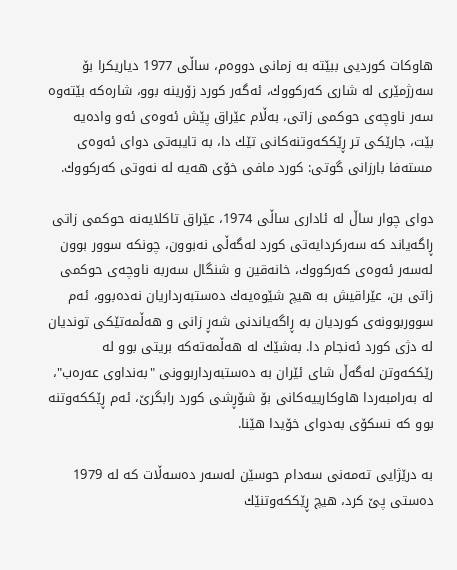هاوكات كوردیی ببێته‌ به‌ زمانی دووه‌م، ساڵی 1977 دیاریكرا بۆ سه‌رژمێری له‌ شاری كه‌ركووك، ئه‌گه‌ر كورد زۆرینه‌ بوو، شاره‌كه‌ بێته‌وه‌ سه‌ر ناوچه‌ی حوكمی زاتی، به‌ڵام عێراق پێش ئه‌وه‌ی ئه‌و واده‌یه‌ بێت، جارێكی تر ڕێككه‌وتنه‌كانی تێك دا، به‌ تایبه‌تی دوای ئه‌وه‌ی مسته‌فا بارزانی گوتی: كورد مافی خۆی هه‌یه‌ له‌ نه‌وتی كه‌ركووك.

دوای چوار ساڵ له‌ ئاداری ساڵی 1974، عێراق تاكلایه‌نه‌ حوكمی زاتی ڕاگه‌یاند كه‌ سه‌ركردایه‌تی كورد له‌گه‌ڵی نه‌بوون، چونكه‌ سوور بوون له‌سه‌ر ئه‌وه‌ی كه‌ركووك، خانه‌قین و شنگال سه‌ربه‌ ناوچه‌ی حوكمی زاتی بن، عێراقیش به‌ هیچ شێوه‌یه‌ك ده‌ستبه‌رداریان نه‌ده‌بوو، ئه‌م سووربوونه‌ی كوردیان به‌ ڕاگه‌یاندنی شه‌ڕ زانی و هه‌ڵمه‌تێكی توندیان له‌ دژی كورد ئه‌نجام دا. به‌شێك له‌ هه‌ڵمه‌ته‌كه‌ بریتی بوو له‌ رێككه‌وتن له‌گه‌ڵ شای ئێران به‌ ده‌ستبه‌رداربوونی "به‌نداوی عه‌ره‌ب"، له‌ به‌رامبه‌ردا هاوكارییه‌كانی بۆ شۆڕشی كورد رابگرێ، ئه‌م ڕێككه‌وتنه‌ بوو كه‌ نسكۆی به‌دوای خۆیدا هێنا.

به‌ درێژایی ته‌مه‌نی سه‌دام حوسێن له‌سه‌ر ده‌سه‌ڵات كه‌ له‌ 1979 ده‌ستی پێ كرد، هیچ ڕێككه‌وتنێك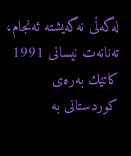له‌گه‌ڵی نه‌گه‌یشته‌ ئه‌نجام، ته‌نانه‌ت نیسانی 1991 كاتێك به‌ره‌ی كوردستانی به‌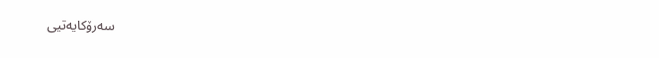سه‌رۆكایه‌تیی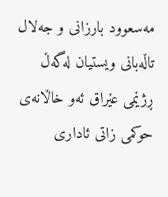مه‌سعوود بارزانی و جه‌لال تاڵه‌بانی ویستیان له‌گه‌ڵ ڕژێمی عێراق ئه‌و خاڵانه‌ی حوكمی زاتی ئاداری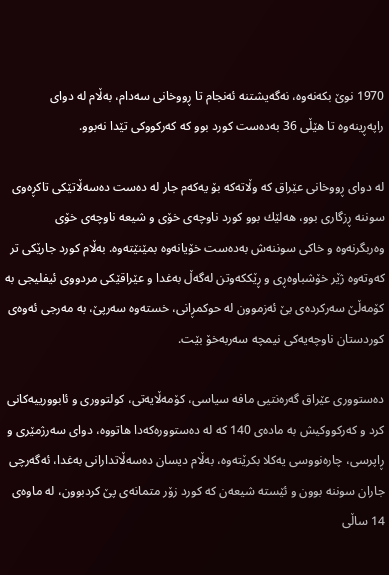1970 نوێ بكه‌نه‌وه‌، نه‌گه‌یشتنه‌ ئه‌نجام تا ڕووخانی سه‌دام، به‌ڵام له‌ دوای راپه‌ڕینه‌وه‌ تا هێڵی 36 به‌ده‌ست كورد بوو كه‌ كه‌ركووكی تێدا نه‌بوو.

له‌ دوای ڕووخانی عێراق كه‌ وڵاته‌كه‌ بۆ یه‌كه‌م جار له‌ ده‌ست ده‌سه‌ڵاتێكی تاكڕه‌وی سوننه‌ ڕزگاری بوو، هه‌لێك بوو كورد ناوچه‌ی خۆی و شیعه‌ ناوچه‌ی خۆی وه‌ربگرنه‌وه‌ و خاكی سوننه‌ش به‌ده‌ست خۆیانه‌وه‌ بمێنێته‌وه‌. به‌ڵام كورد جارێكی تر كه‌وته‌وه‌ ژێر خۆشباوه‌ڕی و ڕێككه‌وتن له‌گه‌ڵ به‌غدا و عێراقێكی مردووی ئیفلیجی به‌ كۆمه‌ڵێ سه‌ركرده‌ی بێ ئه‌زموون له‌ حوكمڕانی، خسته‌وه‌ سه‌رپێ، به‌ مه‌رجی ئه‌وه‌ی كوردستان ناوچه‌یه‌كی نیمچه‌ سه‌ربه‌خۆ بێت.

ده‌ستووری عێراق گه‌ره‌نتیی مافه‌ سیاسی، كۆمه‌ڵایه‌تی، كولتووری و ئابوورییه‌كانی كرد و كه‌ركووكیش به‌ ماده‌ی 140 كه‌ له‌ ده‌ستووره‌كه‌دا هاتووه‌، دوای سه‌رژمێری و ڕاپرسی، چاره‌نووسی یه‌كلا بكرێته‌وه‌، به‌ڵام دیسان ده‌سه‌ڵاتدارانی به‌غدا، ئه‌گه‌رچی جاران سوننه‌ بوون و ئێسته‌ شیعه‌ن كه‌ كورد زۆر متمانه‌ی پێ كردبوون، له‌ ماوه‌ی 14 ساڵی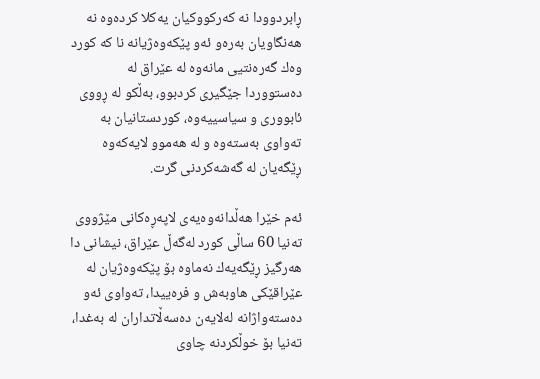ڕابردوودا نه‌ كه‌ركووكیان یه‌كلا كرده‌وه‌ نه‌ هه‌نگاویان به‌ره‌و ئه‌و پێكه‌وه‌ژیانه‌ نا كه‌ كورد وه‌ك گه‌ره‌نتیی مانه‌وه‌ له‌ عێراق له‌ ده‌ستووردا جێگیری كردبوو، به‌ڵكو له‌ ڕووی ئابووری و سیاسییه‌وه‌، كوردستانیان به‌ ته‌واوی به‌سته‌وه‌ و له‌ هه‌موو لایه‌كه‌وه‌ ڕێگه‌یان له‌ گه‌شه‌كردنی گرت.

ئه‌م خێرا هه‌ڵدانه‌وه‌یه‌ی لاپه‌ڕه‌كانی مێژووی ته‌نیا 60 ساڵی كورد له‌گه‌ڵ عێراق، نیشانی دا هه‌رگیز ڕێگه‌یه‌ك نه‌ماوه‌ بۆ پێكه‌وه‌ژیان له‌ عێراقێكی هاوبه‌ش و فره‌ییدا، ته‌واوی ئه‌و ده‌سته‌واژانه‌ له‌لایه‌ن ده‌سه‌ڵاتداران له‌ به‌غدا، ته‌نیا بۆ خوڵكردنه‌ چاوی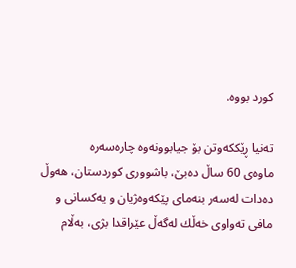كورد بووه‌.

ته‌نیا ڕێككه‌وتن بۆ جیابوونه‌وه‌ چاره‌سه‌ره‌
ماوه‌ی 60 ساڵ ده‌بێ، باشووری كوردستان، هه‌وڵ ده‌دات له‌سه‌ر بنه‌مای پێكه‌وه‌ژیان و یه‌كسانی و مافی ته‌واوی خه‌ڵك له‌گه‌ڵ عێراقدا بژی، به‌ڵام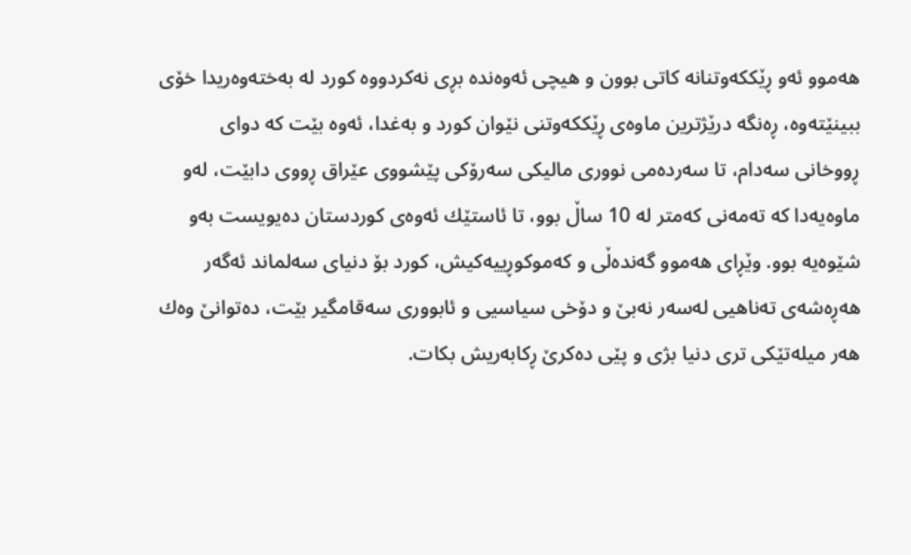هه‌موو ئه‌و ڕێككه‌وتنانه‌ كاتی بوون و هیچی ئه‌وه‌نده‌ بڕی نه‌كردووه‌ كورد له‌ به‌خته‌وه‌ریدا خۆی ببینێته‌وه‌، ڕه‌نگه‌ درێژترین ماوه‌ی ڕێككه‌وتنی نێوان كورد و به‌غدا، ئه‌وه‌ بێت كه‌ دوای ڕووخانی سه‌دام، تا سه‌رده‌می نووری مالیكی سه‌رۆكی پێشووی عێراق ڕووی دابێت، له‌و ماوه‌یه‌دا كه‌ ته‌مه‌نی كه‌متر له‌ 10 ساڵ بوو، تا ئاستێك ئه‌وه‌ی كوردستان ده‌یویست به‌و شێوه‌یه‌ بوو. وێڕای هه‌موو گه‌نده‌ڵی و كه‌موكوڕییه‌كیش، كورد بۆ دنیای سه‌لماند ئه‌گه‌ر هه‌ڕه‌شه‌ی ته‌ناهیی له‌سه‌ر نه‌بێ و دۆخی سیاسیی و ئابووری سه‌قامگیر بێت، ده‌توانێ وه‌ك هه‌ر میله‌تێكی تری دنیا بژی و پێی ده‌كرێ ڕكابه‌ریش بكات.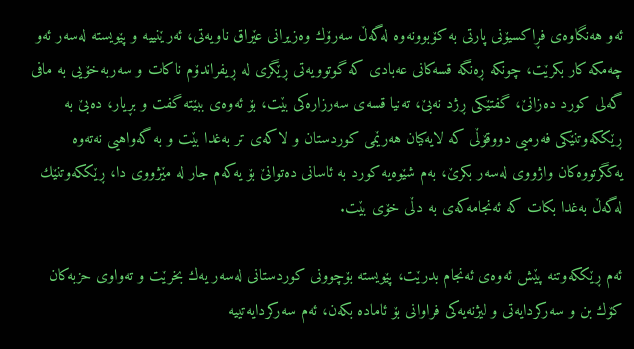ئه‌و هه‌نگاوه‌ی فڕاكسیۆنی پارتی به‌ كۆبوونه‌وه‌ له‌گه‌ڵ سه‌رۆك وه‌زیرانی عێراق ناویه‌تی، ئه‌رێنییه‌ و پێویسته‌ له‌سه‌ر ئه‌و چه‌مكه‌ كار بكرێت، چونكه‌ ڕه‌نگه‌ قسه‌كانی عه‌بادی كه‌ گوتوویه‌تی ڕێگری له‌ ڕیفراندۆم ناكات و سه‌ربه‌خۆیی به‌ مافی گه‌لی كورد ده‌زانێ، گفتێكی ڕژد نه‌بێ، ته‌نیا قسه‌ی سه‌رزاره‌كی بێت، بۆ ئه‌وه‌ی ببێته‌ گفت و بڕیار، ده‌بێ به‌ ڕێككه‌وتنێكی فه‌رمیی دووقۆڵی كه‌ لایه‌كیان هه‌رێمی كوردستان و لاكه‌ی تر به‌غدا بێت و به‌ گه‌واهیی نه‌ته‌وه‌ یه‌كگرتووه‌كان واژووی له‌سه‌ر بكرێ، به‌م شێوه‌یه‌ كورد به‌ ئاسانی ده‌توانێ بۆ یه‌كه‌م جار له‌ مێژووی دا، ڕێككه‌وتنێك له‌گه‌ڵ به‌غدا بكات كه‌ ئه‌نجامه‌كه‌ی به‌ دڵی خۆی بێت.

ئه‌م ڕێككه‌وتنه‌ پێش ئه‌وه‌ی ئه‌نجام بدرێت، پێویسته‌ بۆچوونی كوردستانی له‌سه‌ر یه‌ك بخرێت و ته‌واوی حزبه‌كان كۆك بن و سه‌ركردایه‌تی و لیژنه‌یه‌كی فراوانی بۆ ئاماده‌ بكه‌ن، ئه‌م سه‌ركردایه‌تییه‌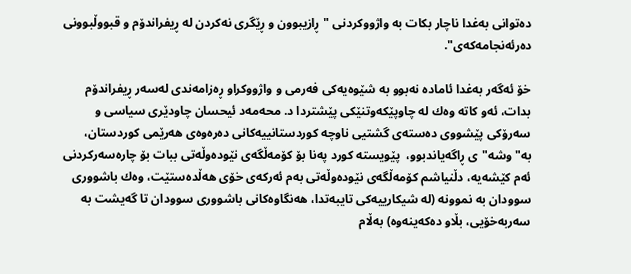ده‌توانی به‌غدا ناچار بكات به‌ واژووكردنی "ڕازیبوون و ڕێگری نه‌كردن له‌ ڕیفراندۆم و قبووڵبوونی ده‌رئه‌نجامه‌كه‌ی".

خۆ ئه‌گه‌ر به‌غدا ئاماده‌ نه‌بوو به‌ شێوه‌یه‌كی فه‌رمی و واژووكراو ڕه‌زامه‌ندی له‌سه‌ر ڕیفراندۆم بدات، ئه‌و كاته‌ وه‌ك له‌ چاوپێكه‌وتنێكی پێشتردا د. محه‌مه‌د ئیحسان چاودێری سیاسی و سه‌رۆكی پێشووی ده‌سته‌ی گشتیی ناوچه‌ كوردستانییه‌كانی ده‌ره‌وه‌ی هه‌رێمی كوردستان، به‌"وشه‌"ی ڕاگه‌یاندبوو،  پێویسته‌ كورد په‌نا بۆ كۆمه‌ڵگه‌ی نێوده‌وڵه‌تی ببات بۆ چاره‌سه‌ركردنی ئه‌م كێشه‌یه‌، دڵنیاشم كۆمه‌ڵگه‌ی نێوده‌وڵه‌تی به‌م ئه‌ركه‌ی خۆی هه‌ڵده‌ستێت، وه‌ك باشووری سوودان به‌ نموونه‌ (له‌ شیكارییه‌كی تایبه‌تدا، هه‌نگاوه‌كانی باشووری سوودان تا گه‌یشت به‌ سه‌ربه‌خۆیی، بڵاو ده‌كه‌ینه‌وه‌) به‌ڵام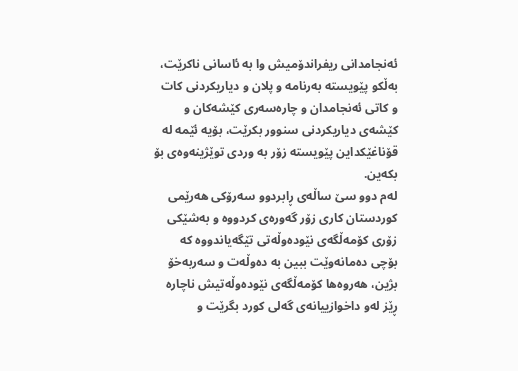ئه‌نجامدانی ریفراندۆمیش وا به‌ ئاسانی ناكرێت، به‌ڵكو پێویسته‌ به‌رنامه‌ و پلان و دیاریكردنی كات و كاتی ئه‌نجامدان و چاره‌سه‌ری كێشه‌كان و كێشه‌ی دیاریكردنی سنوور بكرێت، بۆیه‌ ئێمه‌ له‌ قۆناغێكداین پێویسته‌ زۆر به‌ وردی توێژینه‌وه‌ی بۆ بكه‌ین.
له‌م دوو سێ ساڵه‌ی ڕابردوو سه‌رۆكی هه‌رێمی كوردستان كاری زۆر گه‌وره‌ی كردووه‌ و به‌شێكی زۆری كۆمه‌ڵگه‌ی نێوده‌وڵه‌تی تێگه‌یاندووه‌ كه‌ بۆچی ده‌مانه‌وێت ببین به‌ ده‌وڵه‌ت و سه‌ربه‌خۆ بژین، هه‌روه‌ها كۆمه‌ڵگه‌ی نێوده‌وڵه‌تیش ناچاره‌ ڕێز له‌و داخوازییانه‌ی گه‌لی كورد بگرێت و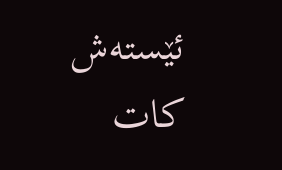ئێسته‌ش كات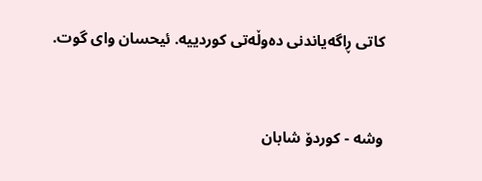كاتی ڕاگه‌یاندنی ده‌وڵه‌تی كوردییه‌. ئیحسان وای گوت.


وشە - كوردۆ شابان